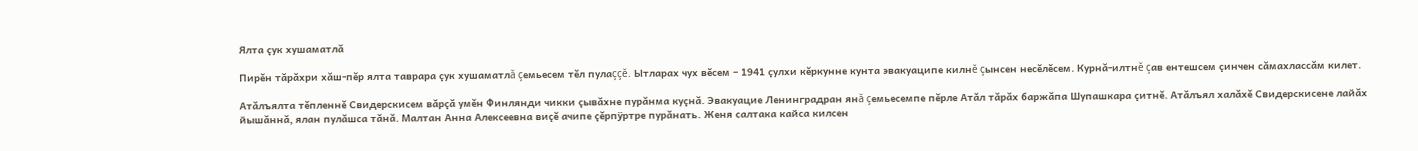Ялта çук хушаматлă

Пирĕн тăрăхри хăш-пĕр ялта таврара çук хушаматлă çемьесем тĕл пулаççĕ. Ытларах чух вĕсем – 1941 çулхи кĕркунне кунта эвакуаципе килнĕ çынсен несĕлĕсем. Курнă-илтнĕ çав ентешсем çинчен сăмахлассăм килет.

Атăлъялта тĕпленнĕ Свидерскисем вăрçă умĕн Финлянди чикки çывăхне пурăнма куçнă. Эвакуацие Ленинградран янă çемьесемпе пĕрле Атăл тăрăх баржăпа Шупашкара çитнĕ. Атăлъял халăхĕ Свидерскисене лайăх йышăннă, ялан пулăшса тăнă. Малтан Анна Алексеевна виçĕ ачипе çĕрпÿртре пурăнать. Женя салтака кайса килсен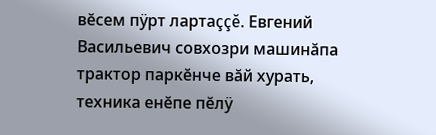вĕсем пÿрт лартаççĕ. Евгений Васильевич совхозри машинăпа трактор паркĕнче вăй хурать, техника енĕпе пĕлÿ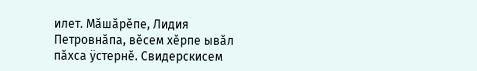илет. Мăшăрĕпе, Лидия Петровнăпа, вĕсем хĕрпе ывăл пăхса ÿстернĕ. Свидерскисем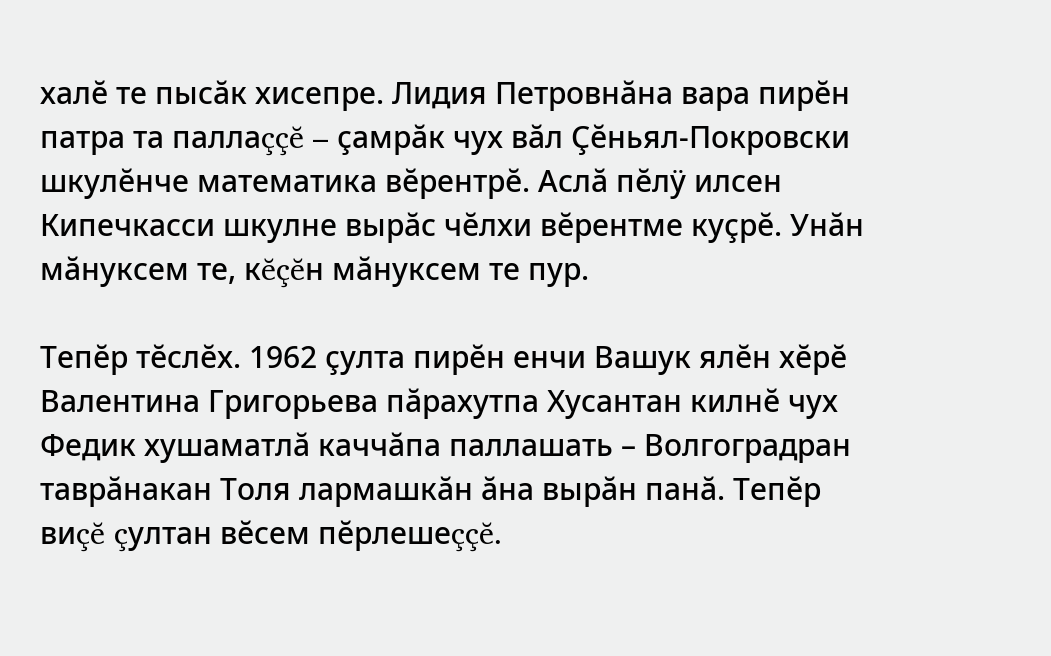халĕ те пысăк хисепре. Лидия Петровнăна вара пирĕн патра та паллаççĕ – çамрăк чух вăл Çĕньял-Покровски шкулĕнче математика вĕрентрĕ. Аслă пĕлÿ илсен Кипечкасси шкулне вырăс чĕлхи вĕрентме куçрĕ. Унăн мăнуксем те, кĕçĕн мăнуксем те пур.

Тепĕр тĕслĕх. 1962 çулта пирĕн енчи Вашук ялĕн хĕрĕ Валентина Григорьева пăрахутпа Хусантан килнĕ чух Федик хушаматлă каччăпа паллашать – Волгоградран таврăнакан Толя лармашкăн ăна вырăн панă. Тепĕр виçĕ çултан вĕсем пĕрлешеççĕ.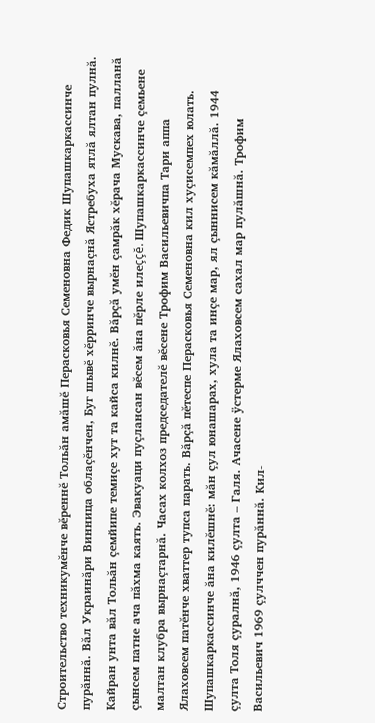Строительство техникумĕнче вĕреннĕ Тольăн амăшĕ Перасковья Семеновна Федик Шупашкаркассинче пурăннă. Вăл Украинăри Винница облаçĕнчен, Буг шывĕ хĕрринче вырнаçнă Ястребуха ятлă ялтан пулнă. Кайран унта вăл Тольăн çемйипе темиçе хут та кайса килнĕ. Вăрçă умĕн çамрăк хĕрача Мускава, палланă çынсем патне ача пăхма каять. Эвакуаци пуçлансан вĕсем ăна пĕрле илеççĕ. Шупашкаркассинче çемьене малтан клубра вырнаçтарнă. Часах колхоз председателĕ вĕсене Трофим Васильевичпа Тари аппа Ялаховсем патĕнче хваттер тупса парать. Вăрçă пĕтеспе Перасковья Семеновна кил хуçисемпех юлать. Шупашкаркассинче ăна килĕшнĕ: мăн çул юнашарах, хула та инçе мар, ял çыннисем кăмăллă. 1944 çулта Толя çуралнă, 1946 çулта – Галя. Ачасене ÿстерме Ялаховсем сахал мар пулăшнă. Трофим Васильевич 1969 çулччен пурăннă. Кил-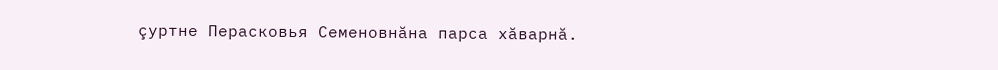çуртне Перасковья Семеновнăна парса хăварнă.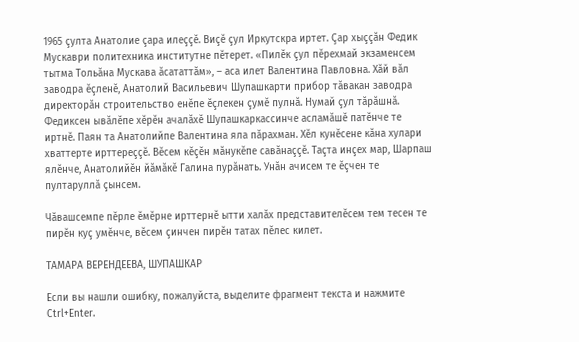1965 çулта Анатолие çара илеççĕ. Виçĕ çул Иркутскра иртет. Çар хыççăн Федик Мускаври политехника институтне пĕтерет. «Пилĕк çул пĕрехмай экзаменсем тытма Тольăна Мускава ăсататтăм», – аса илет Валентина Павловна. Хăй вăл заводра ĕçленĕ, Анатолий Васильевич Шупашкарти прибор тăвакан заводра директорăн строительство енĕпе ĕçлекен çумĕ пулнă. Нумай çул тăрăшнă. Федиксен ывăлĕпе хĕрĕн ачалăхĕ Шупашкаркассинче асламăшĕ патĕнче те иртнĕ. Паян та Анатолийпе Валентина яла пăрахман. Хĕл кунĕсене кăна хулари хваттерте ирттереççĕ. Вĕсем кĕçĕн мăнукĕпе савăнаççĕ. Таçта инçех мар, Шарпаш ялĕнче, Анатолийĕн йăмăкĕ Галина пурăнать. Унăн ачисем те ĕçчен те пултаруллă çынсем.

Чăвашсемпе пĕрле ĕмĕрне ирттернĕ ытти халăх представителĕсем тем тесен те пирĕн куç умĕнче, вĕсем çинчен пирĕн татах пĕлес килет.

ТАМАРА ВЕРЕНДЕЕВА, ШУПАШКАР

Если вы нашли ошибку, пожалуйста, выделите фрагмент текста и нажмите Ctrl+Enter.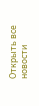Открыть все новости